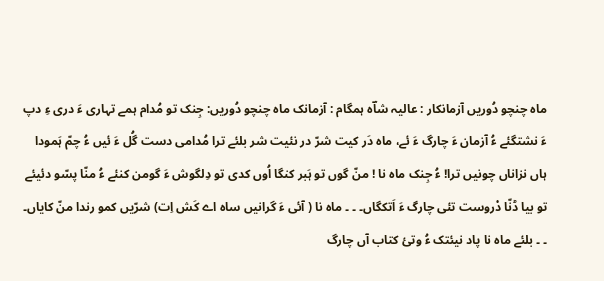ماہ چنچو دُوریں آزمانکار : عالیہ شاؔہ ہمگام : آزمانک ماہ چنچو دُوریں: جِنک تو مُدام ہمے تہاری ءَ دری ءِ دپ ءَ نشتگئے ءُ آزمان ءَ چارگ ءَ ئے، ماہ دَر کیت شرّ در نئیت شر بلئے ترا مُدامی دست گُل ءَ ئیں ءُ چمّ ہَمودا ہاں نزاناں چونیں ترا! ءُ جِنک ماہ نا ! منّ گوں تو ہَبر کنگا اُوں کدی تو دِلگوش ءَ گومن کنئے ءُ منّا پسّو دئیئے تو بیا ڈنّا دْروست تئی چارگ ءَ اَتکگاں۔ ۔ ۔ ماہ نا ( آئی ءَ گرانیں ساہ اے کَش اِت) شرّیں کمو رندا منّ کایاں۔ ۔ ۔ بلئے ماہ نا پاد نیئتک ءُ وتئ کتاب آں چارگ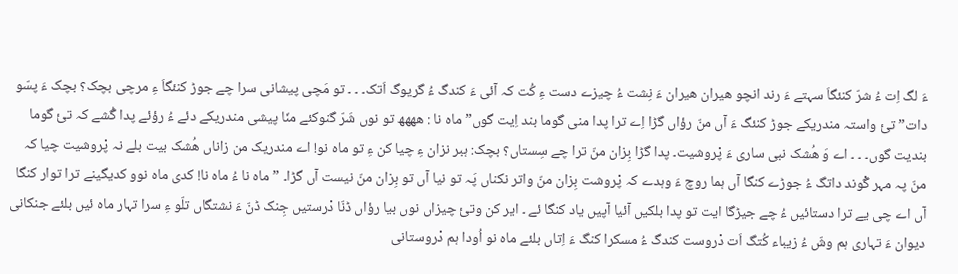ءَ لگ اِت ءُ شرّ کنئگاَ سہتے ءَ رند انچو ھیران ھیران ءَ نِشت ءُ چیزے دست ءِ کُت کہ آئی ءَ کندگ ءُ گریوگ اَتک۔ ۔ ۔ تو مَچی پیشانی سرا چے جوڑ کنئگاَ ءِ مرچی بچک؟ بچک ءَ پسّو دات” تئ واستہ مندریکے جوڑ کنئگ ءَ آں منّ رؤاں گڑا اِے ترا پدا منی گوما بند اِیت گوں” ماہ نا : ھھھھ تو نوں شَرّ گنوکئے منّا پیشی مندریکے دئے ءُ رؤئے پدا گُشے کہ تئ گوما بندیت گوں۔ ۔ ۔ اے وَ ھُشک نبی ساری ءَ پْروشیت۔ پدا گڑا بِزان منّ ترا چے سِستاں؟ بچک: ہبر نزان ءِ چیا کن ءِ تو ماہ نو! اے مندریک من زاناں ھُشک بیت بلے نہ پْروشیت چیا کہ منّ پہ مہر گْوند داتگ ءُ جوڑے کنگا آں ہما روچ ءَ وہدے کہ پْروشت بِزان منّ واتر نکناں پَہ تو نیا آں تو بِزان منّ نیست آں گڑا۔ ” ماہ نا ءُ ماہ نا! کدی ماہ نوو کدیگینے ترا توار کنگا آں اے چی یے ترا دستائیں ءُ چے جیڑگا ایت تو پدا بلکیں آئیا آپیں یاد کنگا ئے ۔ ایر کن وتئ چیزاں نوں بیا رؤاں ڈنّا دْرستیں جِنک ڈنّ ءَ نشتگاں تلّو ءِ سرا تہار ماہ ئیں بلئے جنکانی دیوان ءَ تہاری ہم وشّ ءُ زیباء کُتگ اَت دْروست کندگ ءُ مسکرا کنگ ءَ اِتاں بلئے ماہ نو اُودا ہم دْروستانی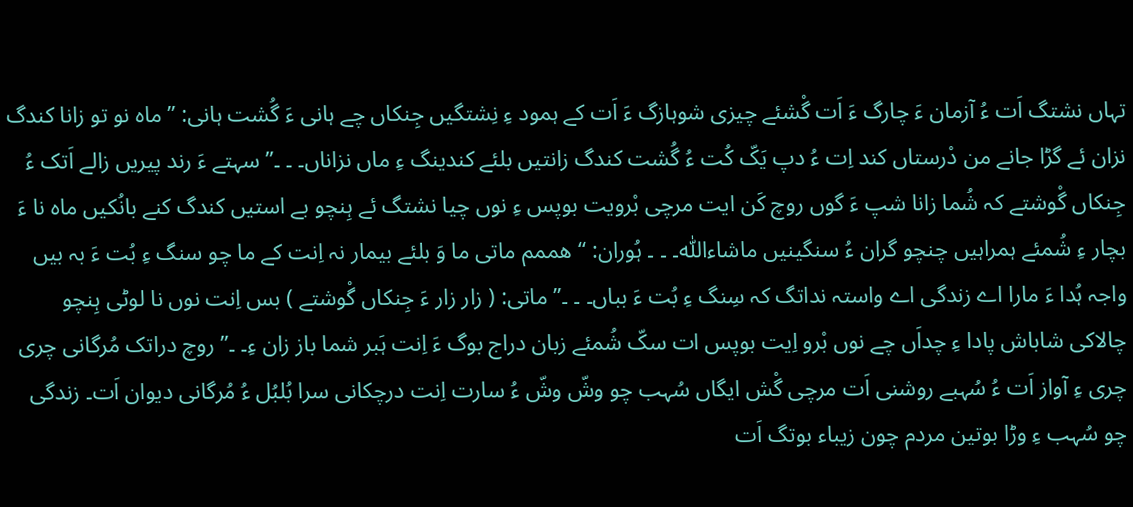تہاں نشتگ اَت ءُ آزمان ءَ چارگ ءَ اَت گْشئے چیزی شوہازگ ءَ اَت کے ہمود ءِ نِشتگیں جِنکاں چے ہانی ءَ گُشت ہانی: ” ماہ نو تو زانا کندگ نزان ئے گڑا جانے من دْرستاں کند اِت ءُ دپ یَکّ کُت ءُ گُشت کندگ زانتیں بلئے کندینگ ءِ ماں نزاناں۔ ۔ ۔” سہتے ءَ رند پیریں زالے اَتک ءُ جِنکاں گْوشتے کہ شُما زانا شپ ءَ گوں روچ کَن ایت مرچی بْرویت بوپس ءِ نوں چیا نشتگ ئے ہِنچو بے استیں کندگ کنے بانُکیں ماہ نا ءَ بچار ءِ شُمئے ہمراہیں چنچو گران ءُ سنگینیں ماشاءاللّٰہ۔ ۔ ۔ ہُوران: “ھممم ماتی ما وَ بلئے بیمار نہ اِنت کے ما چو سنگ ءِ بُت ءَ بہ بیں واجہ ہُدا ءَ مارا اے زندگی اے واستہ نداتگ کہ سِنگ ءِ بُت ءَ بباں۔ ۔ ۔” ماتی: ( زار زار ءَ جِنکاں گْوشتے ) بس اِنت نوں نا لوٹی ہِنچو چالاکی شاباش پادا ءِ چداَں چے نوں بْرو اِیت بوپس ات سکّ شُمئے زبان دراج بوگ ءَ اِنت ہَبر شما باز زان ءِ۔ ۔” روچ دراتک مُرگانی چری چری ءِ آواز اَت ءُ سُہبے روشنی اَت مرچی گْش ایگاں سُہب چو وشّ وشّ ءُ سارت اِنت درچکانی سرا بُلبُل ءُ مُرگانی دیوان اَت۔ زندگی چو سُہب ءِ وڑا بوتین مردم چون زیباء بوتگ اَت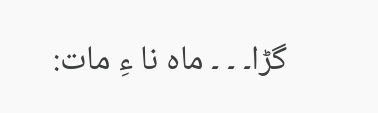گڑا۔ ۔ ۔ ماہ نا ءِ مات: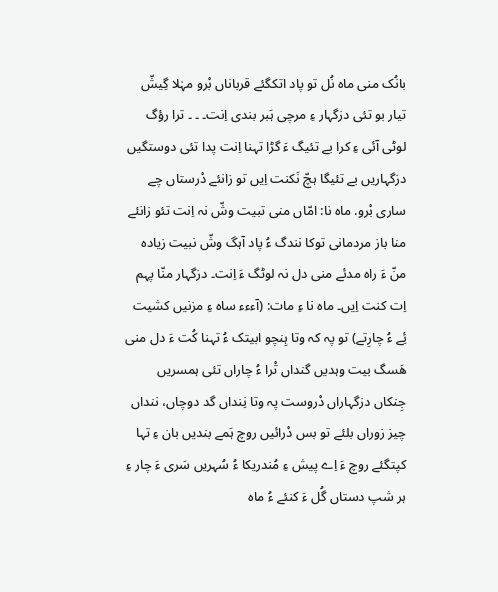بانُک منی ماہ نُل تو پاد اتکگئے قرباناں بْرو مہٰلا گِیشّ تیار بو تئی دزگہار ءِ مرچی ہَبر بندی اِنت۔ ۔ ۔ ترا رؤگ لوٹی آئی ءِ کرا بے تئیگ ءَ گڑا تہنا اِنت پدا تئی دوستگیں دزگہاریں بے تئیگا ہچّ نَکنت اِیں تو زانئے دْرستاں چے ساری بْرو. ماہ نا: امّاں منی تبیت وشّ نہ اِنت تئو زانئے منا باز مردمانی توکا نندگ ءُ پاد آہگ وشّ نبیت زیادہ منّ ءَ راہ مدئے منی دل نہ لوٹگ ءَ اِنت۔ دزگہار منّا پہم اِت کنت اِیں۔ ماہ نا ءِ مات: (آءءء ساہ ءِ مزنیں کشیت ئِے ءُ چارِتے) تو پہ کہ وتا ہِنچو ابیتک ءُ تہنا کُت ءَ دل منی ھَسگ بیت وہدیں گنداں تْرا ءُ چاراں تئی ہمسریں جِنکاں دزگہاراں دْروست پہ وتا نِنداں گد دوچاں، ننداں چیز زوراں بلئے تو بس دْرائیں روچ ہَمے بندیں بان ءِ تہا کپتگئے روچ ءَ اِے پیش ءِ مُندریکا ءُ سُہریں سَری ءَ چار ءِ ہر شپ دستاں گُل ءَ کنئے ءُ ماہ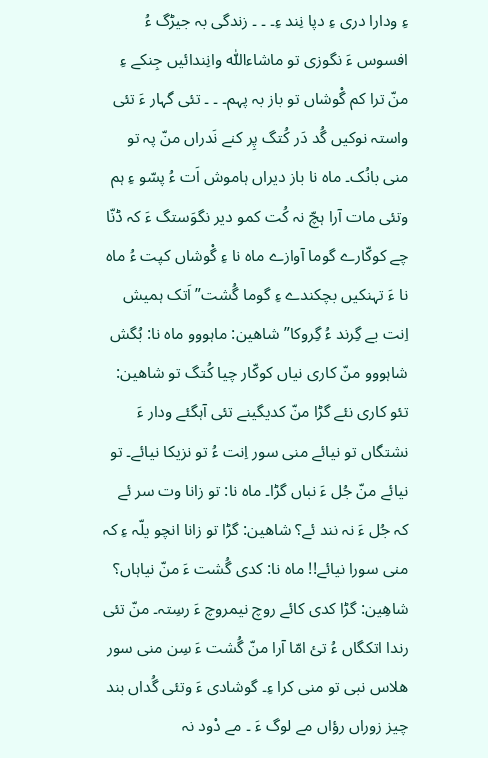ءِ ودارا دری ءِ دپا نِند ءِ۔ ۔ ۔ زندگی بہ جیڑگ ءُ افسوس ءَ نگوزی تو ماشاءاللّٰہ وانِندائیں جِنکے ءِ منّ ترا کم گْوشاں تو باز بہ پہم۔ ۔ ۔ تئی گہار ءَ تئی واستہ نوکیں گُد دَر کُتگ پِر کنے نَدراں منّ پہ تو منی بانُک۔ ماہ نا باز دیراں ہاموش اَت ءُ پسّو ءِ ہم وتئی مات آرا ہچّ نہ کُت کمو دیر نگوَستگ ءَ کہ ڈنّا چے کوکّارے گوما آوازے ماہ نا ءِ گْوشاں کپت ءُ ماہ نا ءَ تہنکیں بچکندے ءِ گوما گُشت” اَتک ہمیش اِنت بے گِرند ءُ گِروکا” شاھین: ماہووو ماہ نا: بُگش شاہووو منّ کاری نیاں کوکّار چیا کُتگ تو شاھین: تئو کاری نئے گڑا منّ کدیگینے تئی آہگئے ودار ءَ نشتگاں تو نیائے منی سور اِنت ءُ تو نزیکا نیائے۔ تو نیائے منّ جُل ءَ نباں گڑا۔ ماہ نا: تو زانا وت سر ئے کہ جُل ءَ نہ نند ئے؟ شاھین: گڑا تو زانا انچو یلّہ ءِ کہ منی سورا نیائے!! ماہ نا: کدی گُشت ءَ منّ نیاہاں؟ شاھِین: گڑا کدی کائے روچ نیمروچ ءَ رسِتہ۔ منّ تئی رندا اتکگاں ءُ تئ امّا آرا منّ گُشت ءَ سِن منی سور ھلاس نبی تو منی کرا ءِ۔ گوشادی ءَ وتئی گُداں بند چیز زوراں رؤاں مے لوگ ءَ ۔ مے دْود نہ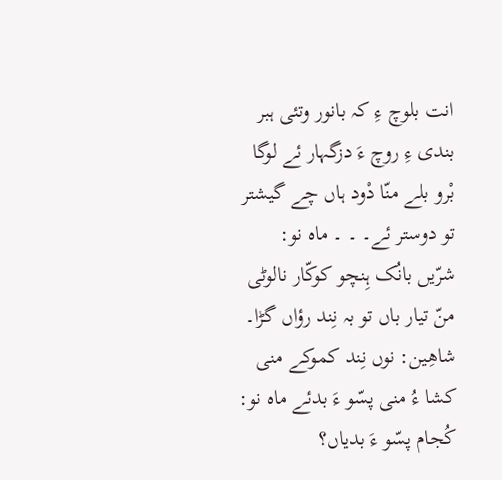انت بلوچ ءِ کہ بانور وتئی ہبر بندی ءِ روچ ءَ دزگہار ئے لوگا بْرو بلے منّا دْود ہاں چے گیشتر تو دوستر ئے۔ ۔ ۔ ماہ نو: شرّیں بانُک ہِنچو کوکّار نالوٹی منّ تیار باں تو بہ نِند رؤاں گڑا۔ شاھِین: نوں نِند کموکے منی کشا ءُ منی پسّو ءَ بدئے ماہ نو: کُجام پسّو ءَ بدیاں؟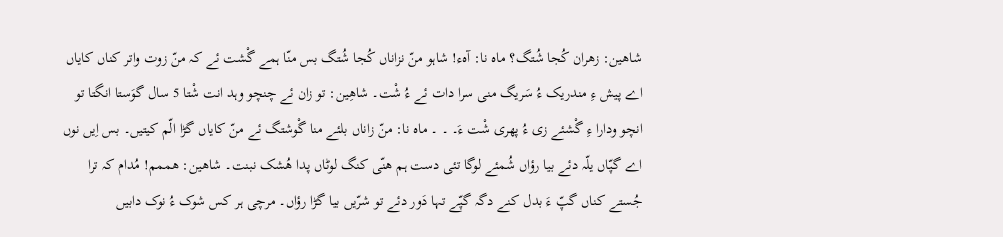شاھین: زھران کُجا شُتگ؟ ماہ نا: آہء! شاہو منّ نزاناں کُجا شُتگ بس منّا ہمے گْشت ئے کہ منّ زوت واتر کناں کایاں اے پیش ءِ مندریک ءُ سَریگ منی سرا دات ئے ءُ شْت۔ شاھِین: تو زان ئے چنچو وہد انت شْتا 5 سال گوَستا انگتا تو انچو ودارا ءِ گْشئے زی ءُ پھری شْت ءَ۔ ۔ ۔ ماہ نا: منّ زاناں بلئے منا گْوشتگ ئے منّ کایاں گڑا الّم کیتیں۔ بس اِیں نوں اے گپّاں یلّہ دئے بیا رؤاں شُمئے لوگا تئی دست ہم ھنّی کنگ لوٹاں پدا ھُشک نبنت۔ شاھین: ھممم! مُدام کہ ترا جُستے کناں گپّ ءَ بدل کنے دگہ گپّے تہا دَور دئے تو شرّیں بیا گڑا رؤاں۔ مرچی ہر کس شوک ءُ نوک دابیں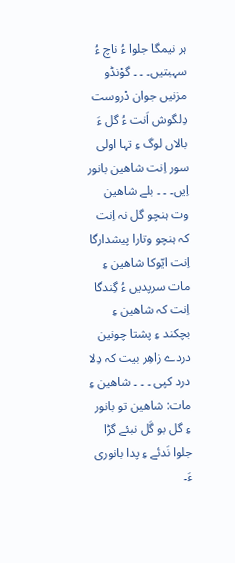ہر نیمگا جلوا ءُ ناچ ءُ سہبتیں۔ ۔ ۔ گوْنڈو مزنیں جوان دْروست دِلگوش اَنت ءُ گل ءَ بالاں لوگ ءِ تہا اولی سور اِنت شاھین بانور اِیں۔ ۔ ۔ بلے شاھین وت ہنچو گل نہ اِنت کہ ہنچو وتارا پیشدارگا اِنت ایّوکا شاھین ءِ مات سرپدیں ءُ گِندگا اِنت کہ شاھین ءِ بچکند ءِ پشتا چونین دردے زاھِر بیت کہ دِلا درد کپی ۔ ۔ ۔ شاھین ءِ مات: شاھین تو بانور ءِ گل بو گَل نبئے گڑا جلوا نَدئے ءِ پدا بانوری ءَ۔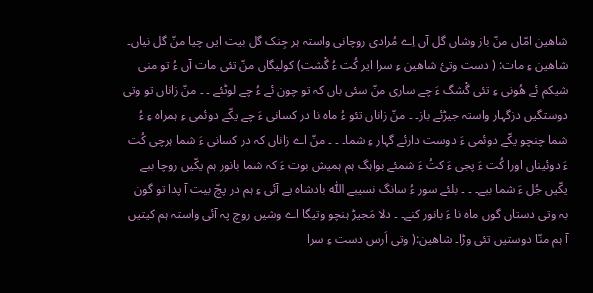شاھین امّاں منّ باز وشاں گل آں اِے مُرادی روچانی واستہ ہر جِنک گل بیت ایں چیا منّ گل نیاں۔ شاھین ءِ مات: ( دست وتئ شاھین ءِ سرا ایر کُت ءُ گْشت) کولیگاں منّ تئی مات آں ءُ تو منی شیکم ئے ھُونی ءِ تئی گْشگ ءَ چے ساری منّ سئی باں کہ تو چون ئے ءُ چے لوٹئے ۔ ۔ منّ زاناں تو وتی دوستگیں دزگہار واستہ جیڑئے باز۔ ۔ منّ زاناں تئو ءُ ماہ نا در کسانی ءَ چے یکّے دوئمی ءِ ہمراہ ءِ ءُ شما چنچو یکّے دوئمی ءَ دوست دارئے گہار ءِ شما۔ ۔ ۔ منّ اے زاناں کہ در کسانی ءَ شما ہرچی کُت ءَ دوئیناں اورا کُت ءَ پجی ءَ کتُ ءَ شمئے بواہگ ہم ہمیش بوت ءَ کہ شما بانور ہم یکّیں روچا ببے یکّیں جُل ءَ شما ببے۔ ۔ ۔ بلئے سور ءُ سانگ نسیبے اللّٰہ بادشاہ یے آئی ءِ ہم در پچّ بیت آ پدا تو گون بہ وتی دستاں گوں ماہ نا ءَ بانور کنے۔ ۔ دلا مَجیڑ ہنچو وتیگا اے وشیں روچ پہ آئی واستہ ہم کیتیں آ ہم منّا دوستیں تئی وڑا۔ شاھین:( وتی اَرس دست ءِ سرا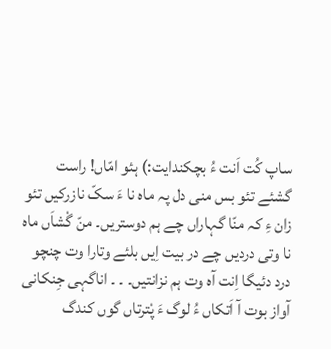ساپ کُت اَنت ءُ بچکندایت:) ہئو امّاں! راست گشئے تئو بس منی دل پہ ماہ نا ءَ سکّ نازرکیں تئو زان ءِ کہ منّا گہاراں چے ہم دوستریں۔ منّ گْشاَں ماہ نا وتی دردیں چے در بیت اِیں بلئے وتارا وت چنچو درد دئیگا اِنت آہ وت ہم نزانتیں۔ ۔ ۔ اناگہی جِنکانی آواز بوت آ اَتکاں ءُ لوگ ءَ پْترتاں گوں کندگ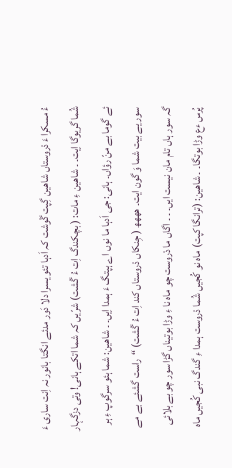ءُ مسکرا ءَ دْروستاں شاھین گِپت گْوشت کہ اَدہا تئو یسرا دلا دَور مدئے انگتا بانور نہ اِنت ساری ءَ شُما گریوگا اِیت۔ ۔ شاھین ءِ مات: ( بچکندگ اِت ءُ گْشت) شرّیں کہ شما اتکے ہانی! وتی دزگہار ئے گوما بے منّ رؤاں۔ ہانی: جی اَدہا ما نوں اے ہپتگ ءَ ہمدا اِیں۔ ۔ شاھین: شما ہئو سرگوپ ءِ ہر سور یے بیت شما وَ گون ایت۔ ھھھھ ( جِنکاں دْروستاں کند اِت ءُ گْشت) “راست گشئے بے مے گہ سور ہاں تام مان نیست ایں۔ ۔ ۔ اگاں ما دْروست چو ماہ نا ءِ وڑا بوتیناں گڑا سور چو بے بلائی پُرس ءع وڑا بوتگا۔ ۔ شاھین: (ترانگا کپت) ماہ نو کُجیں شُما دْروست ہمدا ءِ گندگ نبی کُجیں ماہ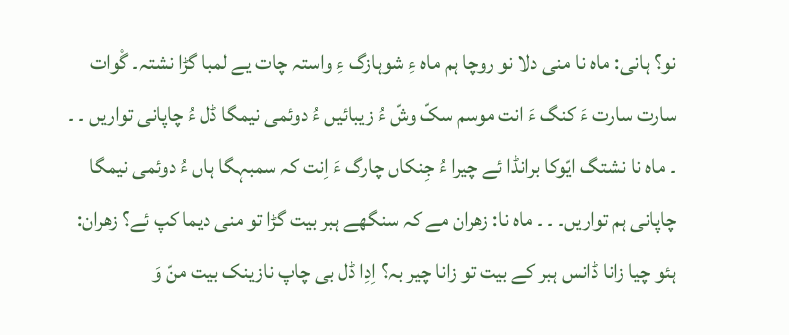نو؟ ہانی: ماہ نا منی دلا نو روچا ہم ماہ ءِ شوہازگ ءِ واستہ چات یے لمبا گڑا نشتہ۔ گْوات سارت سارت ءَ کنگ ءَ انت موسم سکّ وشّ ءُ زیبائیں ءُ دوئمی نیمگا ڈل ءُ چاپانی تواریں ۔ ۔ ۔ ماہ نا نشتگ ایّوکا برانڈا ئے چیرا ءُ جِنکاں چارگ ءَ اِنت کہ سمبہگا ہاں ءُ دوئمی نیمگا چاپانی ہم تواریں۔ ۔ ۔ ماہ نا: زھران مے کہ سنگھے ہبر بیت گڑا تو منی دیما کپ ئے؟ زھران: ہئو چیا زانا ڈانس ہبر کے بیت تو زانا چیر بہ؟ اِدِا ڈل بی چاپ نازینک بیت منّ وَ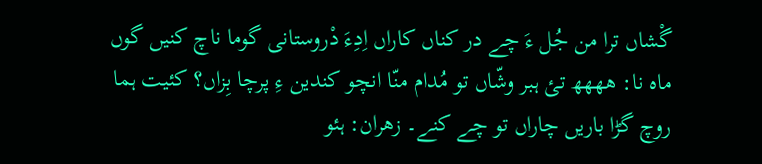گْشاں ترا من جُل ءَ چے در کناں کاراں اِدِءَ دْروستانی گوما ناچ کنیں گوں ماہ نا: ھھھھ تئ ہبر وشّاں تو مُدام منّا انچو کندین ءِ پرچا بِزاں؟ کئیت ہما روچ گڑا باریں چاراں تو چے کنے۔ زھران: ہئو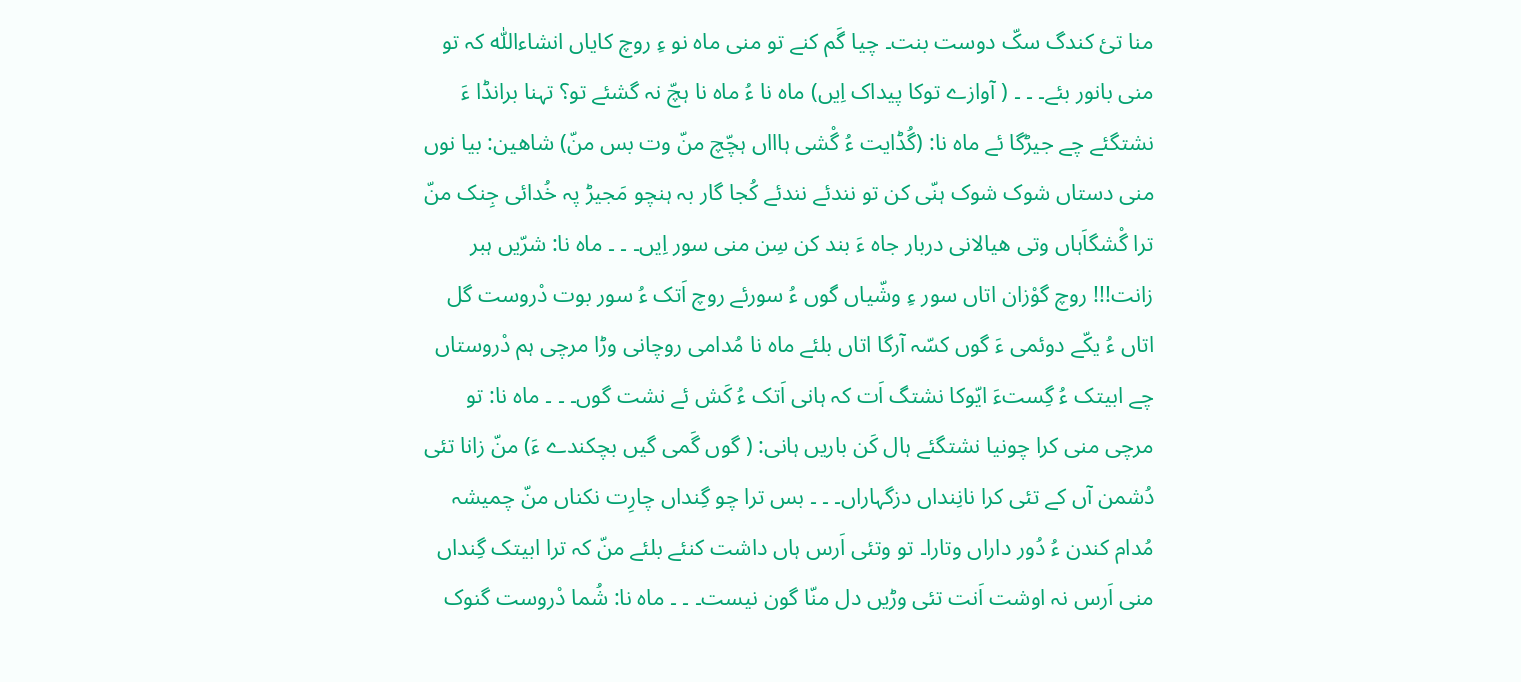منا تئ کندگ سکّ دوست بنت۔ چیا گَم کنے تو منی ماہ نو ءِ روچ کایاں انشاءاللّٰہ کہ تو منی بانور بئے۔ ۔ ۔ ( آوازے توکا پیداک اِیں) ماہ نا ءُ ماہ نا ہچّ نہ گشئے تو؟ تہنا برانڈا ءَ نشتگئے چے جیڑگا ئے ماہ نا: (گُڈایت ءُ گْشی ہاااں ہچّچ منّ وت بس منّ) شاھین: بیا نوں منی دستاں شوک شوک ہنّی کن تو نندئے نندئے کُجا گار بہ ہنچو مَجیڑ پہ خُدائی جِنک منّ ترا گْشگاَہاں وتی ھیالانی دربار جاہ ءَ بند کن سِن منی سور اِیں۔ ۔ ۔ ماہ نا: شرّیں ہبر زانت!!! روچ گوْزان اتاں سور ءِ وشّیاں گوں ءُ سورئے روچ اَتک ءُ سور بوت دْروست گل اتاں ءُ یکّے دوئمی ءَ گوں کسّہ آرگا اتاں بلئے ماہ نا مُدامی روچانی وڑا مرچی ہم دْروستاں چے ابیتک ءُ گِستءَ ایّوکا نشتگ اَت کہ ہانی اَتک ءُ کَش ئے نشت گوں۔ ۔ ۔ ماہ نا: تو مرچی منی کرا چونیا نشتگئے ہال کَن باریں ہانی: ( گوں گَمی گیں بچکندے ءَ) منّ زانا تئی دُشمن آں کے تئی کرا نانِنداں دزگہاراں۔ ۔ ۔ بس ترا چو گِنداں چارِت نکناں منّ چمیشہ مُدام کندن ءُ دُور داراں وتارا۔ تو وتئی اَرس ہاں داشت کنئے بلئے منّ کہ ترا ابیتک گِنداں منی اَرس نہ اوشت اَنت تئی وڑیں دل منّا گون نیست۔ ۔ ۔ ماہ نا: شُما دْروست گنوک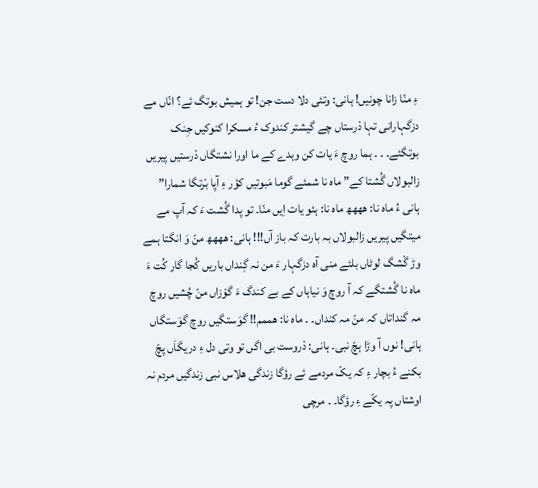ءِ منّا زانا چونیں! ہانی: وتئی دلا دست جن! تو ہمیش بوتگ ئے؟ انّاں مے دزگہارانی تہا دْرستاں چے گیشتر کندوک ءُ مسکرا کنوکیں جِنک بوتگئے۔ ۔ ۔ ہما روچ ءَ یات کن وہدے کے ما اورا نشتگاں دْرستیں پیریں زالبولاں گُشتا کے” ماہ نا شمئے گوما مَبوتیں کؤر ءِ آپا بْرتگا شمارا” ہانی ءُ ماہ نا: ھھھھ ماہ نا: ہئو یات اِیں منّا۔ تو پدا گُشت ءَ کہ آپ مے میتگیں پیریں زالبولاں بہ بارت کہ باز آں!!! ہانی: ھھھھ منّ وَ انگتا ہمے وڑ گْشگ لوٹاں بلئے منی آہ دزگہار ءَ من نہ گِنداں باریں کُجا گار کُت ءَ ماہ نا گُشتگے کہ آ روچ وَ نیاہاں کے بے کندگ ءَ گوْزاں منّ چُشیں روچ مہ گنداتاں کہ منّ مہ کنداں۔ ۔ ماہ نا: ھممم!! گوَستگیں روچ گوَستگاں ہانی! نوں آ وڑا ہچّ نبی۔ ہانی: دْروست بی اگں تو وتی دل ءِ دریگاَں پچّ بکنے ءُ بچار ءِ کہ یکّ مردمے ئے رؤگا زندگی ھلاس نبی زندگیں مردم نہ اوشتاں پہ یکّے ءِ رؤگا۔ ۔ مرچی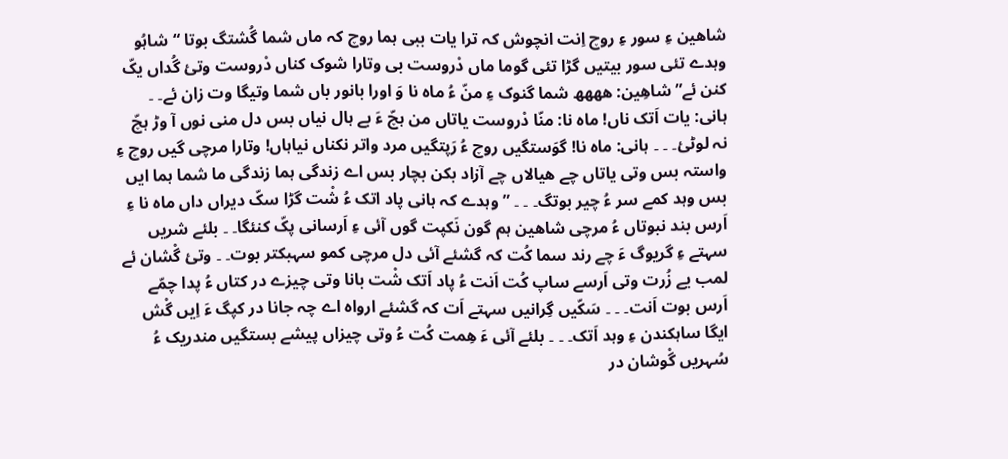شاھین ءِ سور ءِ روچ اِنت انچوش کہ ترا یات ببی ہما روچ کہ ماں شما گُشتگ بوتا “شاہُو وہدے تئی سور بیتیں گڑا تئی گوما ماں دْروست بی وتارا شوک کناں دْروست وتئ گُداں یکّ کنن ئے” شاھِین: ھھھھ شما گنوک ءِ منّ ءُ ماہ نا وَ اورا بانور باں شما وتیگا وت زان ئے۔ ۔ ہانی: یات اَتک ناں! ماہ نا: منّا دْروست یاتاں من ہچّ ءَ بے ہال نیاں بس دل منی نوں آ وڑ ہچّ نہ لوٹئ۔ ۔ ۔ ہانی: ماہ نا! گوَستگیں روچ ءُ رَپتگیں مرد واتر نکناں نیاہاں! وتارا مرچی گیں روچ ءِ واستہ بس وتی یاتاں چے ھیالاں چے آزاد بکن بچار بس اے زندگی ہما زندگی ما شما ہما ایں بس وہد کمے سر ءُ چیر بوتگ۔ ۔ ۔ ” وہدے کہ ہانی پاد اتک ءُ شْت گڑا سکّ دیراں داں ماہ نا ءِ اَرس بند نبوتاں ءُ مرچی شاھین ہم گون نَکپت گوں آئی ءِ اَرسانی پکّ کنئگا۔ ۔ بلئے شریں سہتے ءِ گریوگ ءَ چے رند سما کُت کہ گشئے آئی دل مرچی کمو سہبکتر بوت۔ ۔ وتئ گْشان ئے لمب یے زُرت وتی اَرسے ساپ کُت اَنت ءُ پاد اَتک شْت بانا وتی چیزے در کتاں ءُ پدا چمّے اَرس بوت اَنت۔ ۔ ۔ سَکّیں گِرانیں سہتے اَت کہ گشئے ارواہ اے چہ جانا در کپگ ءَ اِیں گْش ایگا ساہکندن ءِ وہد اَتک۔ ۔ ۔ بلئے آئی ءَ ھِمت کُت ءُ وتی چیزاں پیشے بستگیں مندریک ءُ سُہریں گْوشان در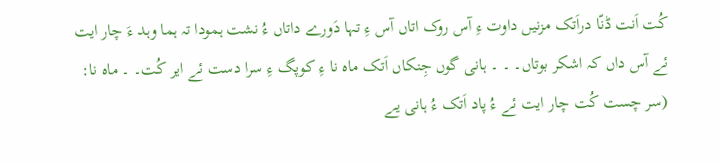کُت اَنت ڈنّا دراَتک مزنیں داوت ءِ آس روک اتاں آس ءِ تہا دَورے داتاں ءُ نشت ہمودا تہ ہما وہد ءَ چار ایت ئے آس داں کہ اشکر بوتاں۔ ۔ ۔ ہانی گوں جِنکاں اَتک ماہ نا ءِ کوپگ ءِ سرا دست ئے ایر کُت۔ ۔ ماہ نا: (سر چست کُت چار ایت ئے ءُ پاد اَتک ءُ ہانی یے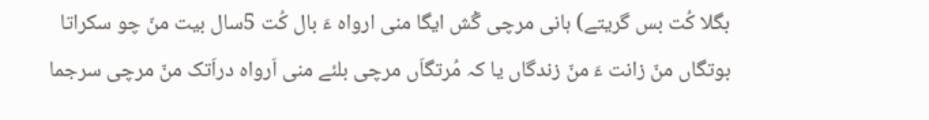بگلا کُت بس گریتے) ہانی مرچی گْش ایگا منی ارواہ ءَ بال کُت 5سال بیت منّ چو سکراتا بوتگاں منّ زانت ءَ منّ زندگاں یا کہ مُرتگاَں مرچی بلئے منی اَرواہ دراَتک منّ مرچی سرجما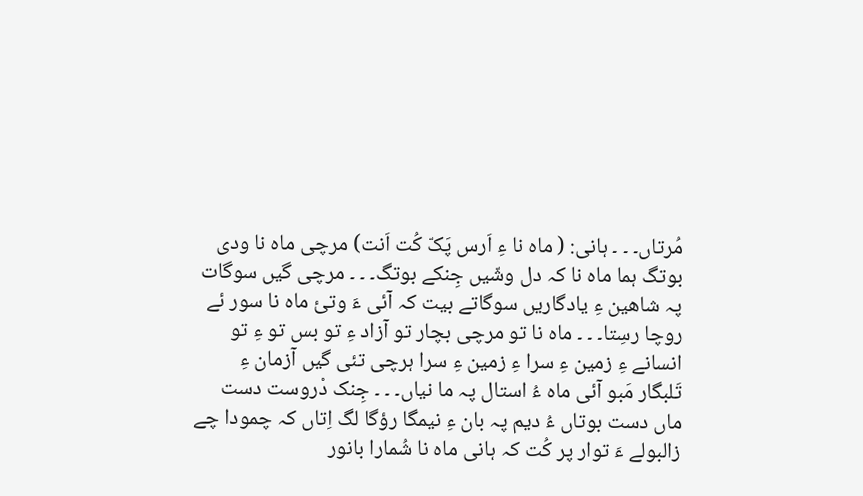مُرتاں۔ ۔ ۔ ہانی: ( ماہ نا ءِ اَرس پَکّ کُت اَنت) مرچی ماہ نا ودی بوتگ ہما ماہ نا کہ دل وشّیں جِنکے بوتگ۔ ۔ ۔ مرچی گیں سوگات پہ شاھین ءِ یادگاریں سوگاتے بیت کہ آئی ءَ وتئ ماہ نا سور ئے روچا رسِتا۔ ۔ ۔ ماہ نا تو مرچی بچار تو آزاد ءِ تو بس تو ءِ تو انسانے ءِ زمین ءِ سرا ءِ زمین ءِ سرا ہرچی تئی گیں آزمان ءِ تَلبگار مَبو آئی ماہ ءُ استال پہ ما نیاں۔ ۔ ۔ جِنک دْروست دست ماں دست بوتاں ءُ دیم پہ بان ءِ نیمگا رؤگا لگ اِتاں کہ چمودا چے زالبولے ءَ توار پر کُت کہ ہانی ماہ نا شُمارا بانور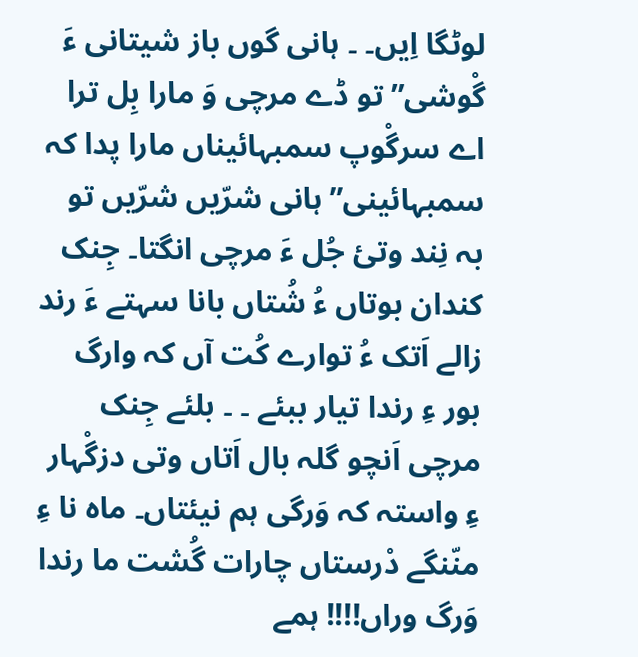لوٹگا اِیں۔ ۔ ہانی گوں باز شیتانی ءَ گْوشی” تو ڈے مرچی وَ مارا بِل ترا اے سرگْوپ سمبہائیناں مارا پدا کہ سمبہائینی” ہانی شرّیں شرّیں تو بہ نِند وتئ جُل ءَ مرچی انگتا۔ جِنک کندان بوتاں ءُ شُتاں بانا سہتے ءَ رند زالے اَتک ءُ توارے کُت آں کہ وارگ بور ءِ رندا تیار ببئے ۔ ۔ بلئے جِنک مرچی اَنچو گلہ بال اَتاں وتی دزگْہار ءِ واستہ کہ وَرگی ہم نیئتاں۔ ماہ نا ءِ منّنگے دْرستاں چارات گُشت ما رندا وَرگ وراں!!!! ہمے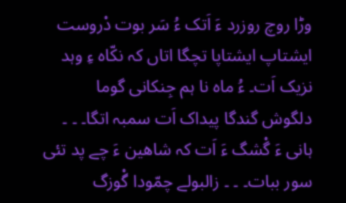وڑا روچ روزرد ءَ اَتک ءُ سَر بوت دْروست ایشتاپ ایشتاپا تچگا اتاں کہ نکّاہ ءِ وہد نزیک اَت۔ ءُ ماہ نا ہم جِنکانی گوما دلگوش گندگا پیداک اَت سمبہ اتگا۔ ۔ ۔ ہانی ءَ گْشگ ءَ اَت کہ شاھین ءَ چے پد تئی سور ببات۔ ۔ ۔ زالبولے چمّودا گْوزگ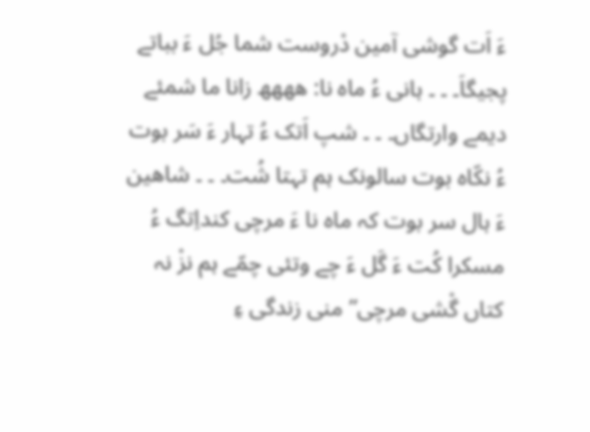ءَ اَت گوشی آمین دْروست شما جُل ءَ بباتے پجیگاَ۔ ۔ ۔ ہانی ءُ ماہ نا: ھھھھ زانا ما شمئے دیمے وارتگاں۔ ۔ ۔ شپ اَتک ءُ تہار ءَ سَر بوت ءُ نکّاہ بوت سالونک ہم تہتا شُت۔ ۔ ۔ شاھین ءَ ہال سر بوت کہ ماہ نا ءَ مرچی کنداِتگ ءُ مسکرا کُت ءَ گَل ءَ چے وتئی چمّے ہم نزْ نہ کتاں گْشی مرچی” منی زندگی ءِ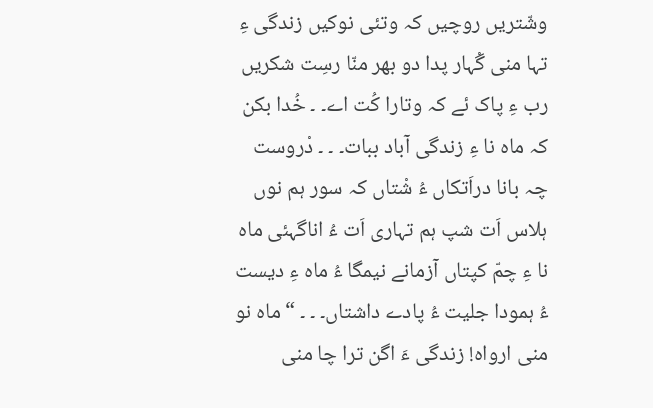وشّتریں روچیں کہ وتئی نوکیں زندگی ءِ تہا منی گْہار پدا دو بھر منّا رسِت شکریں رب ءِ پاک ئے کہ وتارا کُت اے۔ ۔ خُدا بکن کہ ماہ نا ءِ زندگی آباد ببات۔ ۔ ۔ دْروست چہ بانا دراَتکاں ءُ شْتاں کہ سور ہم نوں ہلاس اَت شپ ہم تہاری اَت ءُ اناگہئی ماہ نا ءِ چمّ کپتاں آزمانے نیمگا ءُ ماہ ءِ دیست ءُ ہمودا جلیت ءُ پادے داشتاں۔ ۔ ۔ “ماہ نو منی ارواہ! زندگی ءَ اگن ترا چا منی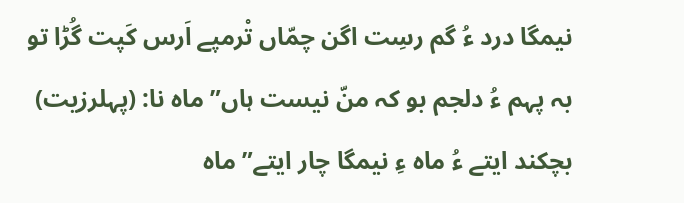نیمگا درد ءُ گم رسِت اگن چمّاں تْرمپے اَرس کَپت گُڑا تو بہ پہم ءُ دلجم بو کہ منّ نیست ہاں” ماہ نا: (پہلرزیت) بچکند ایتے ءُ ماہ ءِ نیمگا چار ایتے” ماہ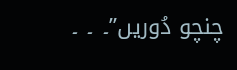چنچو دُوریں”۔ ۔ ۔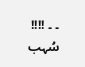۔ ۔ !!!! سُہب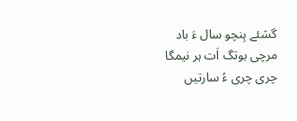گشئے ہِنچو سال ءَ باد مرچی بوتگ اَت ہر نیمگا چری چری ءُ سارتیں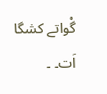گْواتے کشگا اَت۔ ۔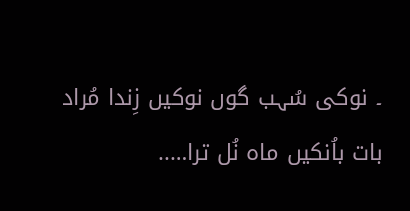۔ نوکی سُہب گوں نوکیں زِندا مُراد بات باُنکیں ماہ نُل ترا…..